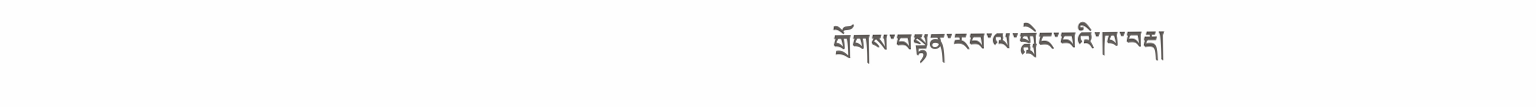གྲོགས་བསྟན་རབ་ལ་གླེང་བའི་ཁ་བརྡ།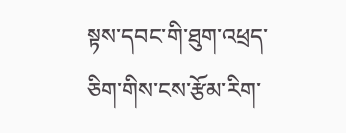སྟས་དབང་གི་ཐུག་འཕྲད་ཅིག་གིས་ངས་རྩོམ་རིག་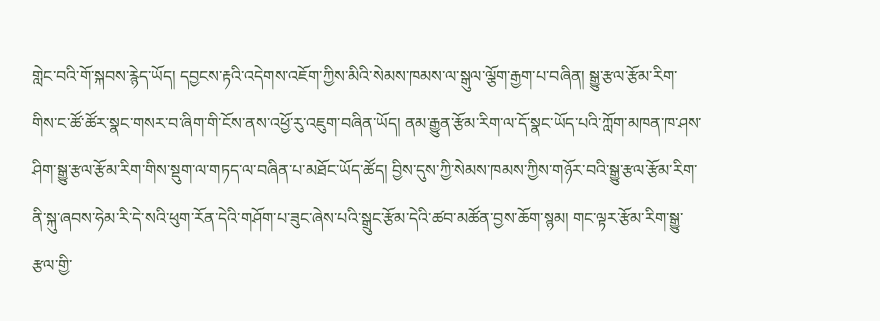གླེང་བའི་གོ་སྐབས་རྙེད་ཡོད། དབྱངས་རྟའི་འདེགས་འཇོག་ཀྱིས་མིའི་སེམས་ཁམས་ལ་སྒུལ་ལྕོག་རྒྱག་པ་བཞིན། སྒྱུ་རྩལ་རྩོམ་རིག་གིས་ང་ཚོ་ཚོར་སྣང་གསར་བ་ཞིག་གི་ངོས་ནས་འཕྱོ་རུ་འཇུག་བཞིན་ཡོད། ནམ་རྒྱུན་རྩོམ་རིག་ལ་དོ་སྣང་ཡོད་པའི་ཀློག་མཁན་ཁ་ཤས་ཤིག་སྒྱུ་རྩལ་རྩོམ་རིག་གིས་སྡུག་ལ་གཏད་ལ་བཞིན་པ་མཐོང་ཡོད་ཚོད། བྱིས་དུས་ཀྱི་སེམས་ཁམས་ཀྱིས་གཉོར་བའི་སྒྱུ་རྩལ་རྩོམ་རིག་ནི་སྐུ་ཞབས་ཧེམ་རི་དེ་སའི་ཕུག་རོན་དེའི་གཤོག་པ་ཟུང་ཞེས་པའི་སྒྲུང་རྩོམ་དེའི་ཚབ་མཚོན་བྱས་ཆོག་སྙམ། གང་ལྟར་རྩོམ་རིག་སྒྱུ་རྩལ་གྱི་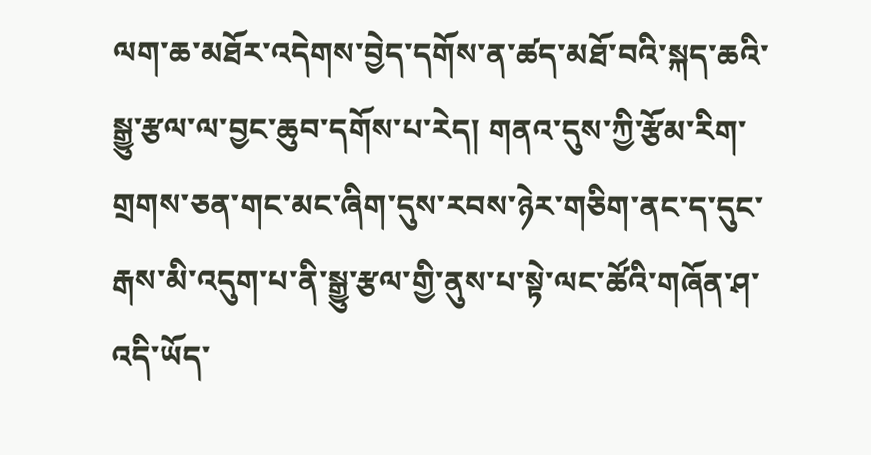ལག་ཆ་མཐོར་འདེགས་བྱེད་དགོས་ན་ཚད་མཐོ་བའི་སྐད་ཆའི་སྒྱུ་རྩལ་ལ་བྱང་ཆུབ་དགོས་པ་རེད། གནའ་དུས་ཀྱི་རྩོམ་རིག་གྲགས་ཅན་གང་མང་ཞིག་དུས་རབས་ཉེར་གཅིག་ནང་ད་དུང་རྒས་མི་འདུག་པ་ནི་སྒྱུ་རྩལ་གྱི་ནུས་པ་སྟེ་ལང་ཚོའི་གཞོན་ཤ་འདི་ཡོད་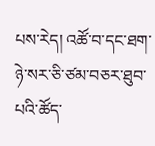པས་རེད། འཚོ་བ་དང་ཐག་ཉེ་སར་ཅི་ཙམ་བཅར་ཐུབ་པའི་ཚོད་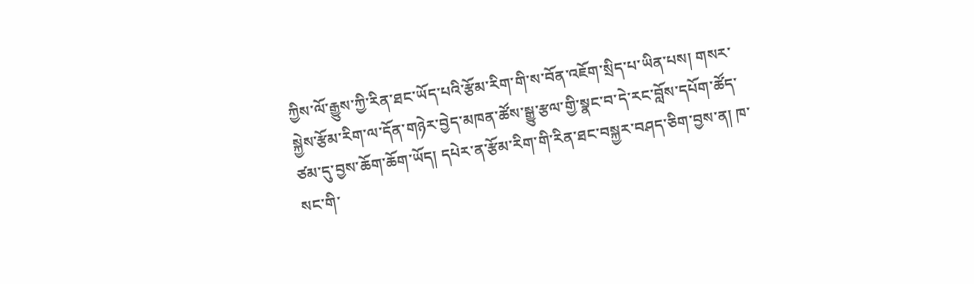ཀྱིས་ལོ་རྒྱུས་ཀྱི་རིན་ཐང་ཡོད་པའི་རྩོམ་རིག་གི་ས་བོན་འཇོག་སྲིད་པ་ཡིན་པས། གསར་སྐྱེས་རྩོམ་རིག་ལ་དོན་གཉེར་བྱེད་མཁན་ཚོས་སྒྱུ་རྩལ་གྱི་སྣང་བ་དེ་རང་བློས་དཔོག་ཚོད་ཙམ་དུ་བྱས་ཆོག་ཆོག་ཡོད། དཔེར་ན་རྩོམ་རིག་གི་རིན་ཐང་བསྐྱར་བཤད་ཅིག་བྱས་ན། ཁ་སང་གི་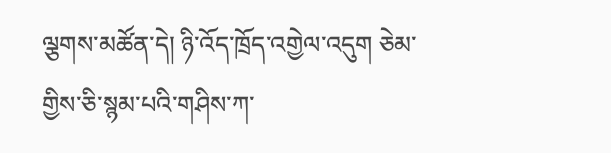ལྕགས་མཚོན་དེ། ཉི་འོད་ཁྲོད་འགྱེལ་འདུག ཅེམ་གྱིས་ཅི་སྙམ་པའི་གཤིས་ཀ་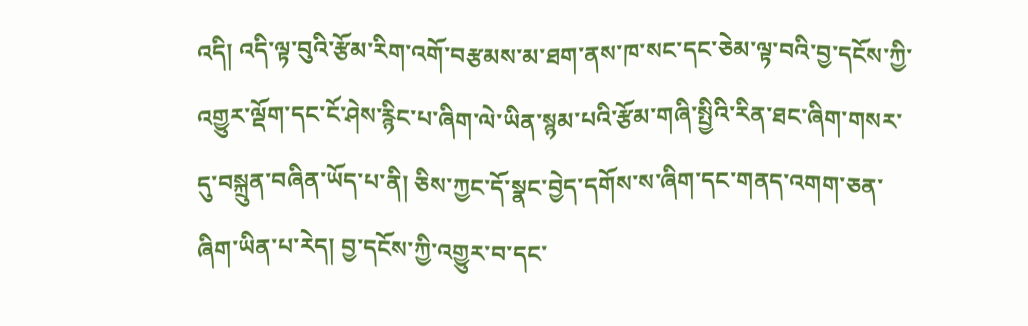འདི། འདི་ལྟ་བུའི་རྩོམ་རིག་འགོ་བརྩམས་མ་ཐག་ནས་ཁ་སང་དང་ཅེམ་ལྟ་བའི་བྱ་དངོས་ཀྱི་འགྱུར་ལྡོག་དང་ངོ་ཤེས་རྙིང་པ་ཞིག་ལེ་ཡིན་སྙམ་པའི་རྩོམ་གཞི་སྤྱིའི་རིན་ཐང་ཞིག་གསར་དུ་བསྐྲུན་བཞིན་ཡོད་པ་ནི། ཅིས་ཀྱང་དོ་སྣང་བྱེད་དགོས་ས་ཞིག་དང་གནད་འགག་ཅན་ཞིག་ཡིན་པ་རེད། བྱ་དངོས་ཀྱི་འགྱུར་བ་དང་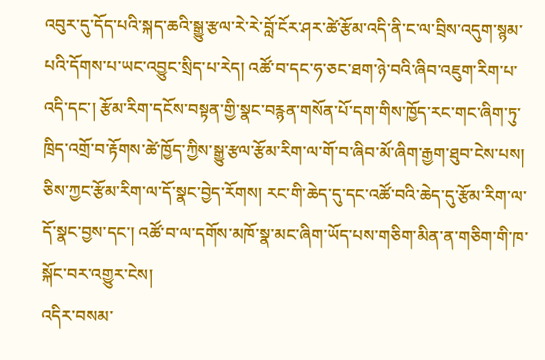འབུར་དུ་དོད་པའི་སྐད་ཆའི་སྒྱུ་རྩལ་རེ་རེ་བློ་ངོར་ཤར་ཚེ་རྩོམ་འདི་ནི་ང་ལ་བྲིས་འདུག་སྙམ་པའི་དོགས་པ་ཡང་འབྱུང་སྲིད་པ་རེད། འཚོ་བ་དང་ཧ་ཅང་ཐག་ཉེ་བའི་ཞིབ་འཇུག་རིག་པ་འདི་དང་། རྩོམ་རིག་དངོས་བསྟན་གྱི་སྣང་བརྙན་གསོན་པོ་དག་གིས་ཁྱོད་རང་གང་ཞིག་ཏུ་ཁྲིད་འགྲོ་བ་རྟོགས་ཚེ་ཁྱོད་ཀྱིས་སྒྱུ་རྩལ་རྩོམ་རིག་ལ་གོ་བ་ཞིབ་མོ་ཞིག་རྒྱག་ཐུབ་ངེས་པས། ཅིས་ཀྱང་རྩོམ་རིག་ལ་དོ་སྣང་བྱེད་རོགས། རང་གི་ཆེད་དུ་དང་འཚོ་བའི་ཆེད་དུ་རྩོམ་རིག་ལ་དོ་སྣང་བྱས་དང་། འཚོ་བ་ལ་དགོས་མཁོ་སྣ་མང་ཞིག་ཡོད་པས་གཅིག་མིན་ན་གཅིག་གི་ཁ་སྐོང་བར་འགྱུར་ངེས།
འདིར་བསམ་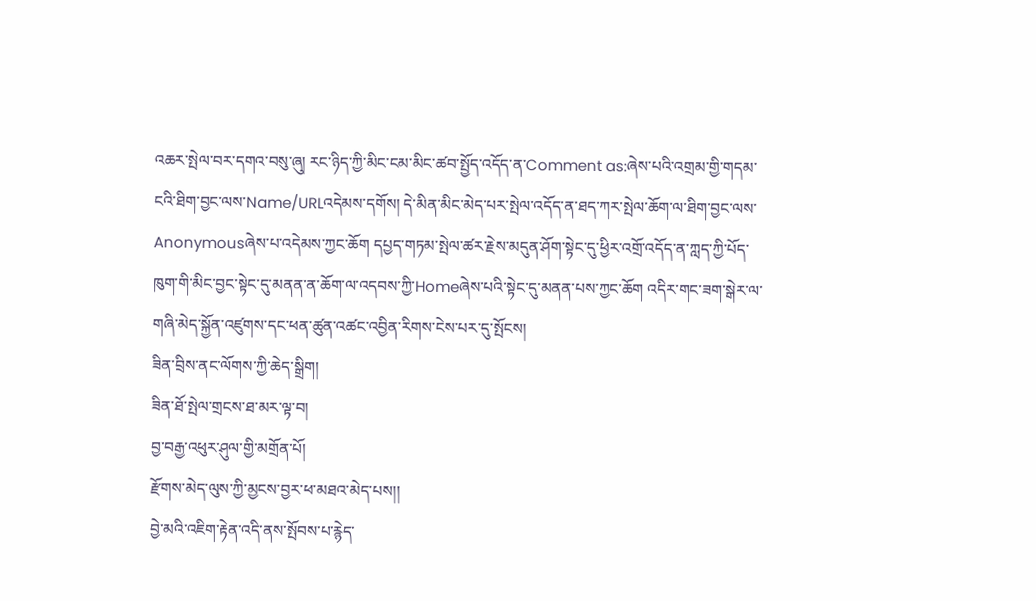འཆར་སྤེལ་བར་དགའ་བསུ་ཞུ། རང་ཉིད་ཀྱི་མིང་ངམ་མིང་ཚབ་སྤྱོད་འདོད་ན་Comment as:ཞེས་པའི་འགྲམ་གྱི་གདམ་ངའི་ཐིག་བྱང་ལས་Name/URLའདེམས་དགོས། དེ་མིན་མིང་མེད་པར་སྤེལ་འདོད་ན་ཐད་ཀར་སྤེལ་ཆོག་ལ་ཐིག་བྱང་ལས་Anonymousཞེས་པ་འདེམས་ཀྱང་ཆོག དཔྱད་གཏམ་སྤེལ་ཚར་རྗེས་མདུན་ཤོག་སྟེང་དུ་ཕྱིར་འགྲོ་འདོད་ན་ཀླད་ཀྱི་པོད་ཁུག་གི་མིང་བྱང་སྟེང་དུ་མནན་ན་ཆོག་ལ་འདབས་ཀྱི་Homeཞེས་པའི་སྟེང་དུ་མནན་པས་ཀྱང་ཆོག འདིར་གང་ཟག་སྒེར་ལ་གཞི་མེད་སྐྱོན་འཛུགས་དང་ཕན་ཚུན་འཚང་འབྱིན་རིགས་ངེས་པར་དུ་སྤོངས།
ཟིན་བྲིས་ནང་ལོགས་ཀྱི་ཆེད་སྒྲིག།
ཟིན་ཐོ་སྤེལ་གྲངས་ཐ་མར་ལྟ་བ།
བྱ་བརྒྱ་འཕུར་ཤུལ་གྱི་མགྲོན་པོ།
རྫོགས་མེད་ལུས་ཀྱི་མྱངས་བྱར་ཕ་མཐའ་མེད་པས།།
བྱེ་མའི་འཇིག་རྟེན་འདི་ནས་སྤོབས་པ་རྙེད་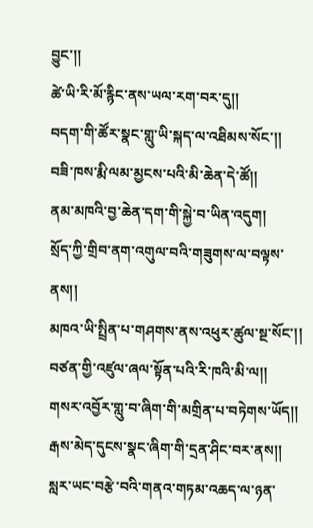བྱུང་།།
ཚེ་ཡི་རི་མོ་རྙིང་ནས་ཡལ་རག་བར་དུ།།
བདག་གི་ཚོར་སྣང་གླུ་ཡི་སྐད་ལ་འཐིམས་སོང་།།
བཟི་ཁས་རྨི་ལམ་མྱངས་པའི་མི་ཆེན་དེ་ཚོ།།
ནམ་མཁའི་བྱ་ཆེན་དག་གི་སྐྱེ་བ་ཡིན་འདུག།
སྲོད་ཀྱི་གྲིབ་ནག་འགུལ་བའི་གཟུགས་ལ་བལྟས་ནས།།
མཁའ་ཡི་སྤྲིན་པ་གཤགས་ནས་འཕུར་ཚུལ་སྔ་སོང་།།
བཙན་གྱི་འཛུལ་ཞལ་སྟོན་པའི་རི་ཁའི་མི་ལ།།
གསར་འབྱོར་གླུ་བ་ཞིག་གི་མགྲིན་པ་བཏེགས་ཡོད།།
རྒས་མེད་དུངས་སྣང་ཞིག་གི་དྲན་ཤིང་བར་ནས།།
སླར་ཡང་བརྩེ་བའི་གནའ་གཏམ་འཆད་ལ་ཉན་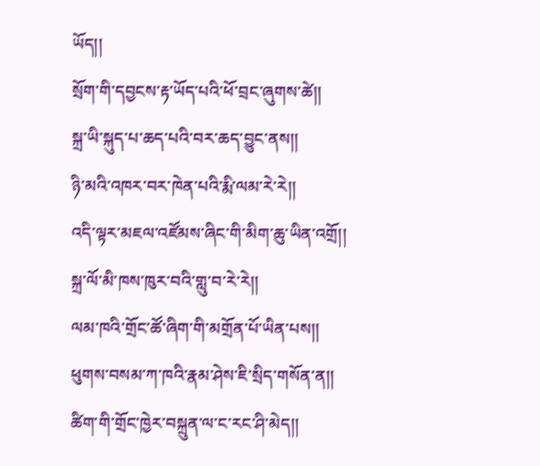ཡོད།།
སྲོག་གི་དབྱངས་རྟ་ཡོད་པའི་ཕོ་བྲང་ཞུགས་ཚེ།།
སྐྲ་ཡི་སྐུད་པ་ཆད་པའི་བར་ཆད་བྱུང་ནས།།
ཉི་མའི་འཁར་བར་ཁེན་པའི་རྨི་ལམ་རེ་རེ།།
འདི་ལྟར་མཇལ་འཛོམས་ཞིང་གི་མིག་ཆུ་ཡིན་འགྲོ།།
སྐྲ་ལོ་མི་ཁས་ཁུར་བའི་གླུ་བ་རེ་རེ།།
ལམ་ཁའི་གྲོང་ཚོ་ཞིག་གི་མགྲོན་པོ་ཡིན་པས།།
ཕུགས་བསམ་ཀ་ཁའི་རྣམ་ཤེས་ཇི་སྲིད་གསོན་ན།།
ཚིག་གི་གྲོང་ཁྱེར་བསྐྲུན་ལ་ང་རང་ཤི་མེད།།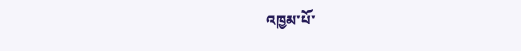འཁྱམ་པོ་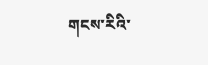གངས་རིའི་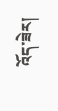འོད་ཟེར།